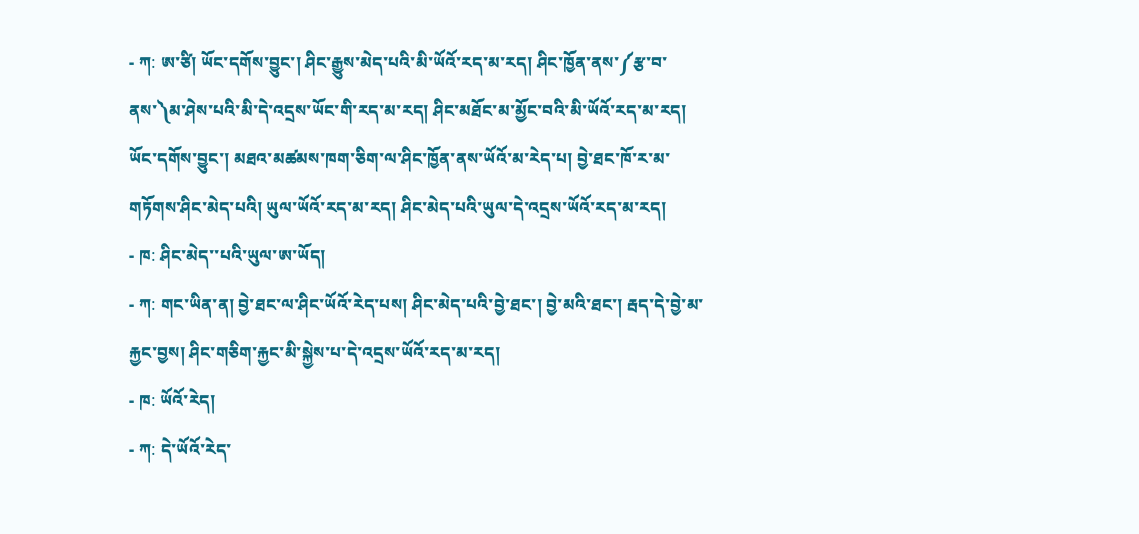- ཀ: ཨ་ཙི། ཡོང་དགོས་བྱུང་། ཤིང་རྒྱུས་མེད་པའི་མི་ཡོའོ་རད་མ་རད། ཤིང་ཁྱོན་ནས་༼རྩ་བ་ནས་༽མ་ཤེས་པའི་མི་དེ་འདྲས་ཡོང་གི་རད་མ་རད། ཤིང་མཐོང་མ་མྱོང་བའི་མི་ཡོའོ་རད་མ་རད། ཡོང་དགོས་བྱུང་། མཐའ་མཚམས་ཁག་ཅིག་ལ་ཤིང་ཁྱོན་ནས་ཡོའོ་མ་རེད་པ། བྱེ་ཐང་ཁོ་ར་མ་གཏོགས་ཤིང་མེད་པའི། ཡུལ་ཡོའོ་རད་མ་རད། ཤིང་མེད་པའི་ཡུལ་དེ་འདྲས་ཡོའོ་རད་མ་རད།
- ཁ: ཤིང་མེད་་པའི་ཡུལ་ཨ་ཡོད།
- ཀ: གང་ཡིན་ན། བྱེ་ཐང་ལ་ཤིང་ཡོའོ་རེད་པས། ཤིང་མེད་པའི་བྱེ་ཐང་། བྱེ་མའི་ཐང་། རྦད་དེ་བྱེ་མ་རྐྱང་བྱས། ཤིང་གཅིག་རྐྱང་མི་སྐྱེས་པ་དེ་འདྲས་ཡོའོ་རད་མ་རད།
- ཁ: ཡོའོ་རེད།
- ཀ: དེ་ཡོའོ་རེད་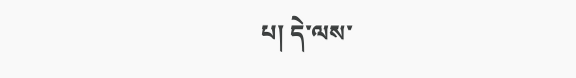པ། དེ་ལས་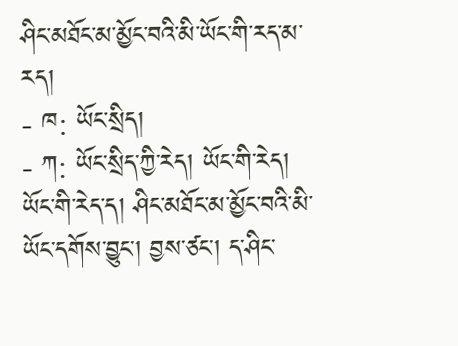ཤིང་མཐོང་མ་མྱོང་བའི་མི་ཡོང་གི་རད་མ་རད།
- ཁ: ཡོང་སྲིད།
- ཀ: ཡོང་སྲིད་ཀྱི་རེད། ཡོང་གི་རེད། ཡོང་གི་རེད་ད། ཤིང་མཐོང་མ་མྱོང་བའི་མི་ཡོང་དགོས་བྱུང་། བྱས་ཙང་། ད་ཤིང་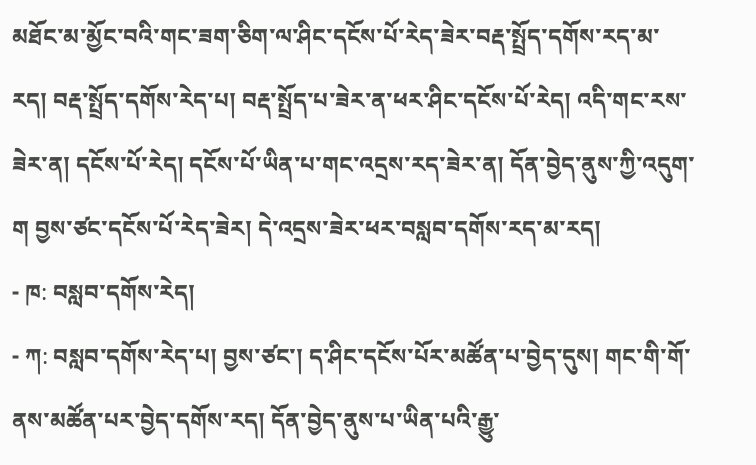མཐོང་མ་མྱོང་བའི་གང་ཟག་ཅིག་ལ་ཤིང་དངོས་པོ་རེད་ཟེར་བརྡ་སྤྲོད་དགོས་རད་མ་རད། བརྡ་སྤྲོད་དགོས་རེད་པ། བརྡ་སྤྲོད་པ་ཟེར་ན་ཕར་ཤིང་དངོས་པོ་རེད། འདི་གང་རས་ཟེར་ན། དངོས་པོ་རེད། དངོས་པོ་ཡིན་པ་གང་འདྲས་རད་ཟེར་ན། དོན་བྱེད་ནུས་ཀྱི་འདུག་ག བྱས་ཙང་དངོས་པོ་རེད་ཟེར། དེ་འདྲས་ཟེར་ཕར་བསླབ་དགོས་རད་མ་རད།
- ཁ: བསླབ་དགོས་རེད།
- ཀ: བསླབ་དགོས་རེད་པ། བྱས་ཙང་། ད་ཤིང་དངོས་པོར་མཚོན་པ་བྱེད་དུས། གང་གི་གོ་ནས་མཚོན་པར་བྱེད་དགོས་རད། དོན་བྱེད་ནུས་པ་ཡིན་པའི་རྒྱུ་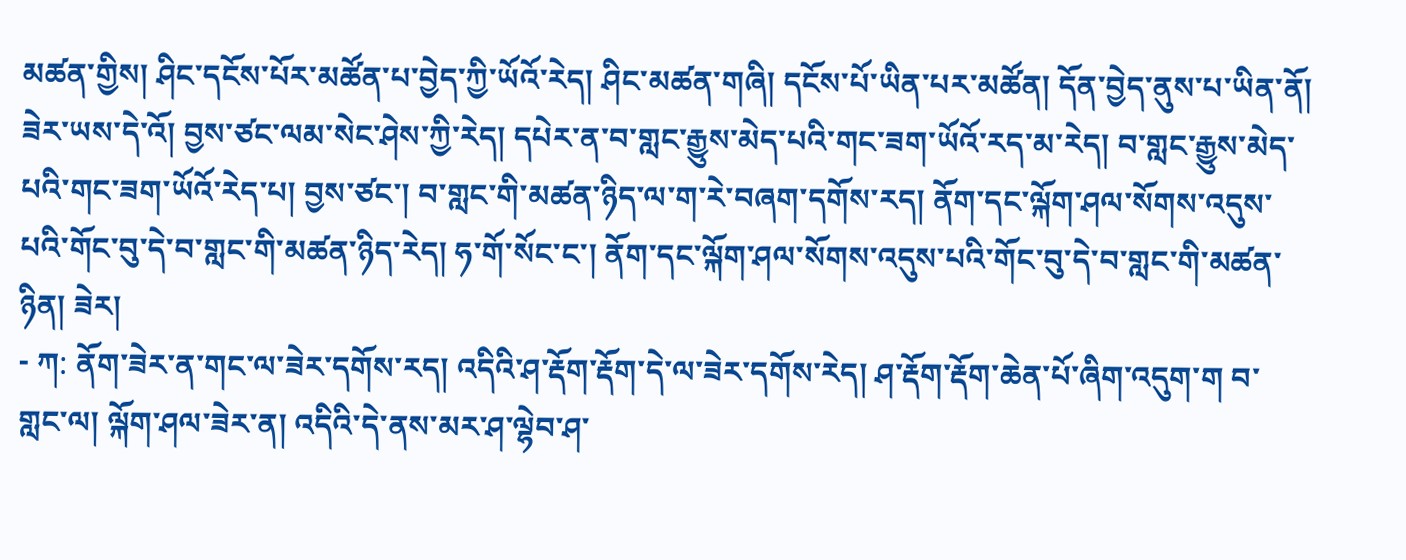མཚན་གྱིས། ཤིང་དངོས་པོར་མཚོན་པ་བྱེད་ཀྱི་ཡོའོ་རེད། ཤིང་མཚན་གཞི། དངོས་པོ་ཡིན་པར་མཚོན། དོན་བྱེད་ནུས་པ་ཡིན་ནོ། ཟེར་ཡས་དེ་འོ། བྱས་ཙང་ལམ་སེང་ཤེས་ཀྱི་རེད། དཔེར་ན་བ་གླང་རྒྱུས་མེད་པའི་གང་ཟག་ཡོའོ་རད་མ་རེད། བ་གླང་རྒྱུས་མེད་པའི་གང་ཟག་ཡོའོ་རེད་པ། བྱས་ཙང་། བ་གླང་གི་མཚན་ཉིད་ལ་ག་རེ་བཞག་དགོས་རད། ནོག་དང་ལྐོག་ཤལ་སོགས་འདུས་པའི་གོང་བུ་དེ་བ་གླང་གི་མཚན་ཉིད་རེད། ཧ་གོ་སོང་ང་། ནོག་དང་ལྐོག་ཤལ་སོགས་འདུས་པའི་གོང་བུ་དེ་བ་གླང་གི་མཚན་ཉིན། ཟེར།
- ཀ: ནོག་ཟེར་ན་གང་ལ་ཟེར་དགོས་རད། འདིའི་ཤ་རྡོག་རྡོག་དེ་ལ་ཟེར་དགོས་རེད། ཤ་རྡོག་རྡོག་ཆེན་པོ་ཞིག་འདུག་ག བ་གླང་ལ། ལྐོག་ཤལ་ཟེར་ན། འདིའི་དེ་ནས་མར་ཤ་ལྷེབ་ཤ་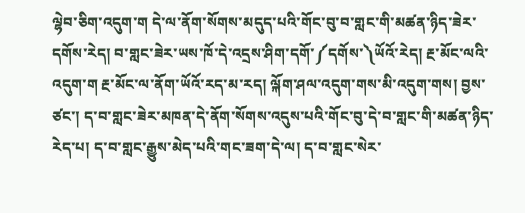ལྷེབ་ཅིག་འདུག་ག དེ་ལ་ནོག་སོགས་མདུད་པའི་གོང་བུ་བ་གླང་གི་མཚན་ཉིད་ཟེར་དགོས་རེད། བ་གླང་ཟེར་ཡས་ཁོ་དེ་འདྲས་ཤིག་དགོ་༼དགོས་༽ཡོའོ་རེད། རྔ་མོང་ལའི་འདུག་ག རྔ་མོང་ལ་ནོག་ཡོའོ་རད་མ་རད། ལྐོག་ཤལ་འདུག་གས་མི་འདུག་གས། བྱས་ཙང་། ད་བ་གླང་ཟེར་མཁན་དེ་ནོག་སོགས་འདུས་པའི་གོང་བུ་དེ་བ་གླང་གི་མཚན་ཉིད་རེད་པ། ད་བ་གླང་རྒྱུས་མེད་པའི་གང་ཟག་དེ་ལ། ད་བ་གླང་སེར་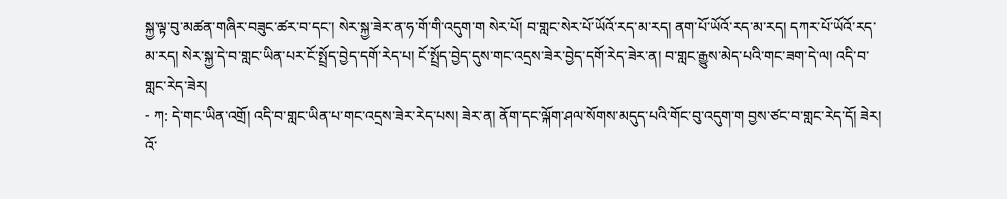སྐྱ་ལྟ་བུ་མཚན་གཞིར་བཟུང་ཚར་བ་དང་། སེར་སྐྱ་ཟེར་ན་ཧ་གོ་གི་འདུག་ག སེར་པོ། བ་གླང་སེར་པོ་ཡོའོ་རད་མ་རད། ནག་པོ་ཡོའོ་རད་མ་རད། དཀར་པོ་ཡོའོ་རད་མ་རད། སེར་སྐྱ་དེ་བ་གླང་ཡིན་པར་ངོ་སྤྲོད་བྱེད་དགོ་རེད་པ། ངོ་སྤྲོད་བྱེད་དུས་གང་འདྲས་ཟེར་བྱེད་དགོ་རེད་ཟེར་ན། བ་གླང་རྒྱུས་མེད་པའི་གང་ཟག་དེ་ལ། འདི་བ་གླང་རེད་ཟེར།
- ཀ: དེ་གང་ཡིན་འགྲོ། འདི་བ་གླང་ཡིན་པ་གང་འདྲས་ཟེར་རེད་པས། ཟེར་ན། ནོག་དང་ལྐོག་ཤལ་སོགས་མདུད་པའི་གོང་བུ་འདུག་ག བྱས་ཙང་བ་གླང་རེད་དོ། ཟེར། འོ་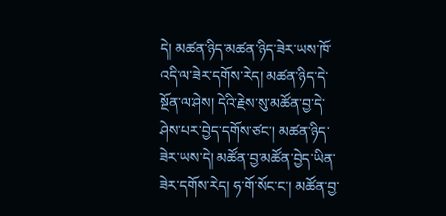དེ། མཚན་ཉིད་མཚན་ཉིད་ཟེར་ཡས་ཁོ་འདི་ལ་ཟེར་དགོས་རེད། མཚན་ཉིད་དེ་སྔོན་ལ་ཤེས། དེའི་རྗེས་སུ་མཚོན་བྱ་དེ་ཤེས་པར་བྱེད་དགོས་ཙང་། མཚན་ཉིད་ཟེར་ཡས་དེ། མཚོན་བྱ་མཚོན་བྱེད་ཡིན་ཟེར་དགོས་རེད། ཧ་གོ་སོང་ང་། མཚོན་བྱ་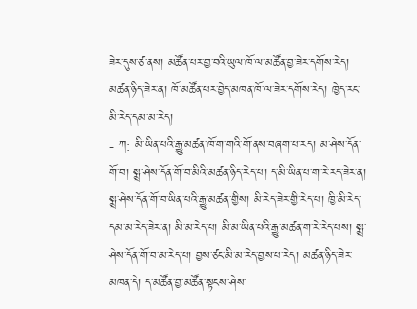ཟེར་དུས་ཙ་ནས། མཚོན་པར་བྱ་བའི་ཡུལ་ཁོ་ལ་མཚོན་བྱ་ཟེར་དགོས་རེད། མཚན་ཉིད་ཟེར་ན། ཁོ་མཚོན་པར་བྱེད་མཁན་ཁོ་ལ་ཟེར་དགོས་རེད། ཁྱེད་རང་མི་རེད་དམ་མ་རེད།
- ཀ: མི་ཡིན་པའི་རྒྱུ་མཚན་ཁོ་ག་གའི་གོ་ནས་བཞག་པ་རད། མ་ཤེས་དོན་གོ་བ། སྨྲ་ཤེས་དོན་གོ་བ་མིའི་མཚན་ཉིད་རེད་པ། ད་མི་ཡིན་པ་ག་རེ་རད་ཟེར་ན། སྨྲ་ཤེས་དོན་གོ་བ་ཡིན་པའི་རྒྱུ་མཚན་གྱིས། མི་རེད་ཟེར་གྱི་རེད་པ། ཁྱི་མི་རེད་དམ་མ་རེད་ཟེར་ན། མི་མ་རེད་པ། མི་མ་ཡིན་པའི་རྒྱུ་མཚན་ག་རེ་རེད་པས། སྨྲ་ཤེས་དོན་གོ་བ་མ་རེད་པ། བྱས་ཙང་མི་མ་རེད་བྱས་པ་རེད། མཚན་ཉིད་ཟེར་མཁན་དེ། ད་མཚོན་བྱ་མཚོན་སྟངས་ཤེས་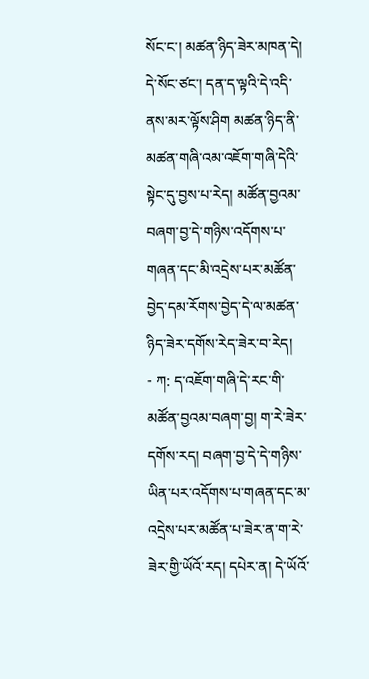སོང་ང་། མཚན་ཉིད་ཟེར་མཁན་དེ། དེ་སོང་ཙང་། དན་ད་ལྟའི་དེ་འདི་ནས་མར་ལྟོས་ཤིག མཚན་ཉིད་ནི་མཚན་གཞི་འམ་འཇོག་གཞི་དེའི་སྟེང་དུ་བྱས་པ་རེད། མཚོན་བྱའམ་བཞག་བྱ་དེ་གཉིས་འདོགས་པ་གཞན་དང་མི་འདྲེས་པར་མཚོན་བྱེད་དམ་རོགས་བྱེད་དེ་ལ་མཚན་ཉིད་ཟེར་དགོས་རེད་ཟེར་བ་རེད།
- ཀ: ད་འཇོག་གཞི་དེ་རང་གི་མཚོན་བྱའམ་བཞག་བྱ། ག་རེ་ཟེར་དགོས་རད། བཞག་བྱ་དེ་དེ་གཉིས་ཡིན་པར་འདོགས་པ་གཞན་དང་མ་འདྲེས་པར་མཚོན་པ་ཟེར་ན་ག་རེ་ཟེར་གྱི་ཡོའོ་རད། དཔེར་ན། དེ་ཡོའོ་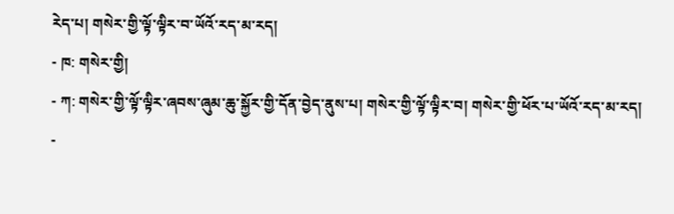རེད་པ། གསེར་གྱི་ལྟོ་ལྟིར་བ་ཡོའོ་རད་མ་རད།
- ཁ: གསེར་གྱི།
- ཀ: གསེར་གྱི་ལྟོ་ལྟིར་ཞབས་ཞུམ་ཆུ་སྐྱོར་གྱི་དོན་བྱེད་ནུས་པ། གསེར་གྱི་ལྟོ་ལྟིར་བ། གསེར་གྱི་ཕོར་པ་ཡོའོ་རད་མ་རད།
-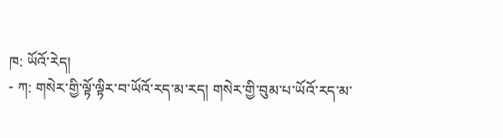ཁ: ཡོའོ་རེད།
- ཀ: གསེར་གྱི་ལྟོ་ལྟིར་བ་ཡོའོ་རད་མ་རད། གསེར་གྱི་བུམ་པ་ཡོའོ་རད་མ་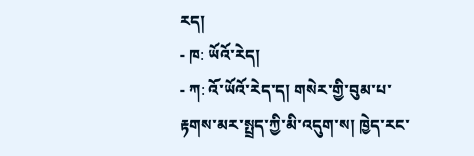རད།
- ཁ: ཡོའོ་རེད།
- ཀ: འོ་ཡོའོ་རེད་ད། གསེར་གྱི་བུམ་པ་རྟགས་མར་སྤྲད་ཀྱི་མི་འདུག་ས། ཁྱེད་རང་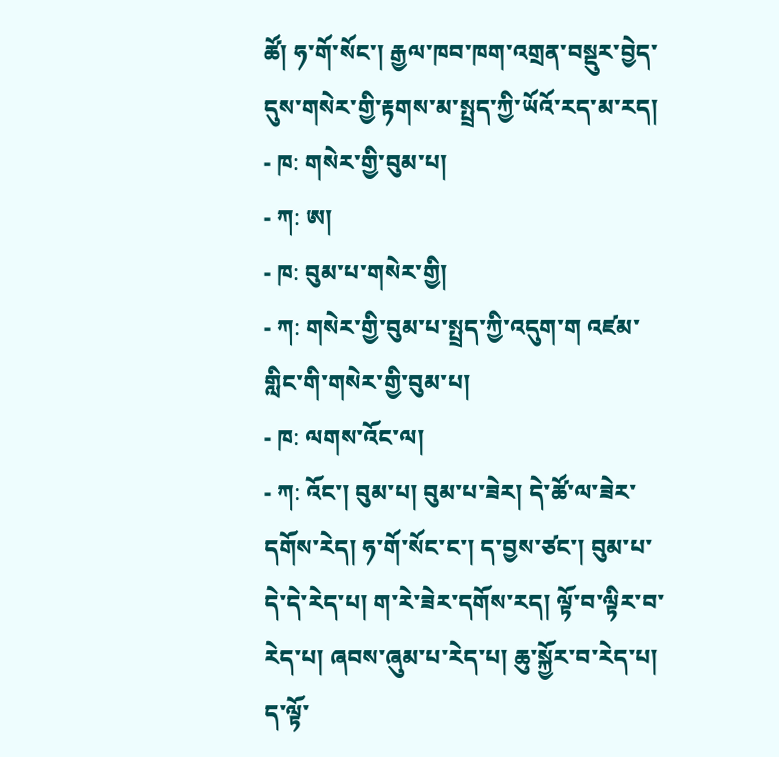ཚོ། ཧ་གོ་སོང་། རྒྱལ་ཁབ་ཁག་འགྲན་བསྡུར་བྱེད་དུས་གསེར་གྱི་རྟགས་མ་སྤྲད་ཀྱི་ཡོའོ་རད་མ་རད།
- ཁ: གསེར་གྱི་བུམ་པ།
- ཀ: ཨ།
- ཁ: བུམ་པ་གསེར་གྱི།
- ཀ: གསེར་གྱི་བུམ་པ་སྤྲད་ཀྱི་འདུག་ག འཛམ་གླིང་གི་གསེར་གྱི་བུམ་པ།
- ཁ: ལགས་འོང་ལ།
- ཀ: འོང་། བུམ་པ། བུམ་པ་ཟེར། དེ་ཚོ་ལ་ཟེར་དགོས་རེད། ཧ་གོ་སོང་ང་། ད་བྱས་ཙང་། བུམ་པ་དེ་དེ་རེད་པ། ག་རེ་ཟེར་དགོས་རད། ལྟོ་བ་ལྟིར་བ་རེད་པ། ཞབས་ཞུམ་པ་རེད་པ། ཆུ་སྐྱོར་བ་རེད་པ། ད་ལྟོ་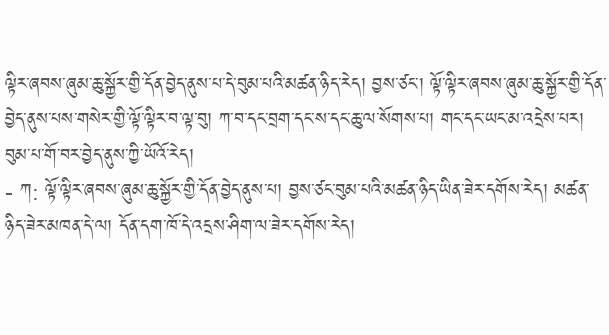ལྟིར་ཞབས་ཞུམ་ཆུ་སྐྱོར་གྱི་དོན་བྱེད་ནུས་པ་དེ་བུམ་པའི་མཚན་ཉིད་རེད། བྱས་ཙང་། ལྟོ་ལྟིར་ཞབས་ཞུམ་ཆུ་སྐྱོར་གྱི་དོན་བྱེད་ནུས་པས་གསེར་གྱི་ལྟོ་ལྟིར་བ་ལྟ་བུ། ཀ་བ་དང་བྲག་དང་ས་དང་ཆུ་ལ་སོགས་པ། གང་དང་ཡང་མ་འདྲེས་པར། བུམ་པ་གོ་བར་བྱེད་ནུས་ཀྱི་ཡོའོ་རེད།
- ཀ: ལྟོ་ལྟིར་ཞབས་ཞུམ་ཆུ་སྐྱོར་གྱི་དོན་བྱེད་ནུས་པ། བྱས་ཙང་བུམ་པའི་མཚན་ཉིད་ཡིན་ཟེར་དགོས་རེད། མཚན་ཉིད་ཟེར་མཁན་དེ་ལ། དོན་དག་ཁོ་དེ་འདྲས་ཤིག་ལ་ཟེར་དགོས་རེད།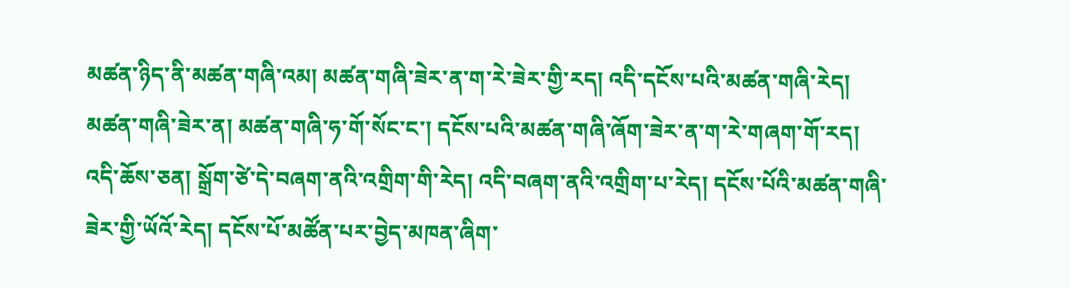མཚན་ཉིད་ནི་མཚན་གཞི་འམ། མཚན་གཞི་ཟེར་ན་ག་རེ་ཟེར་གྱི་རད། འདི་དངོས་པའི་མཚན་གཞི་རེད། མཚན་གཞི་ཟེར་ན། མཚན་གཞི་ཧ་གོ་སོང་ང་། དངོས་པའི་མཚན་གཞི་ཞོག་ཟེར་ན་ག་རེ་གཞག་གོ་རད། འདི་ཆོས་ཅན། སྒྲོག་ཙེ་དེ་བཞག་ནའི་འགྲིག་གི་རེད། འདི་བཞག་ནའི་འགྲིག་པ་རེད། དངོས་པོའི་མཚན་གཞི་ཟེར་གྱི་ཡོའོ་རེད། དངོས་པོ་མཚོན་པར་བྱེད་མཁན་ཞིག་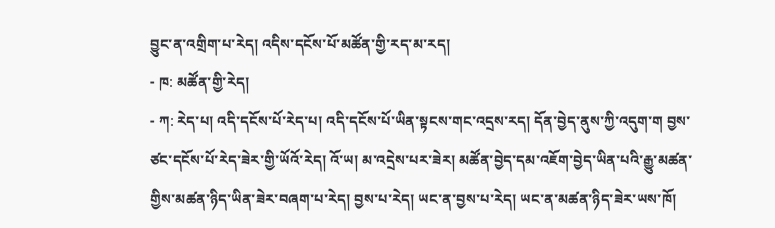བྱུང་ན་འགྲིག་པ་རེད། འདིས་དངོས་པོ་མཚོན་གྱི་རད་མ་རད།
- ཁ: མཚོན་གྱི་རེད།
- ཀ: རེད་པ། འདི་དངོས་པོ་རེད་པ། འདི་དངོས་པོ་ཡིན་སྟངས་གང་འདྲས་རད། དོན་བྱེད་ནུས་ཀྱི་འདུག་ག བྱས་ཙང་དངོས་པོ་རེད་ཟེར་གྱི་ཡོའོ་རེད། འོ་ཡ། མ་འདྲེས་པར་ཟེར། མཚོན་བྱེད་དམ་འཇོག་བྱེད་ཡིན་པའི་རྒྱུ་མཚན་གྱིས་མཚན་ཉིད་ཡིན་ཟེར་བཞག་པ་རེད། བྱས་པ་རེད། ཡང་ན་བྱས་པ་རེད། ཡང་ན་མཚན་ཉིད་ཟེར་ཡས་ཁོ།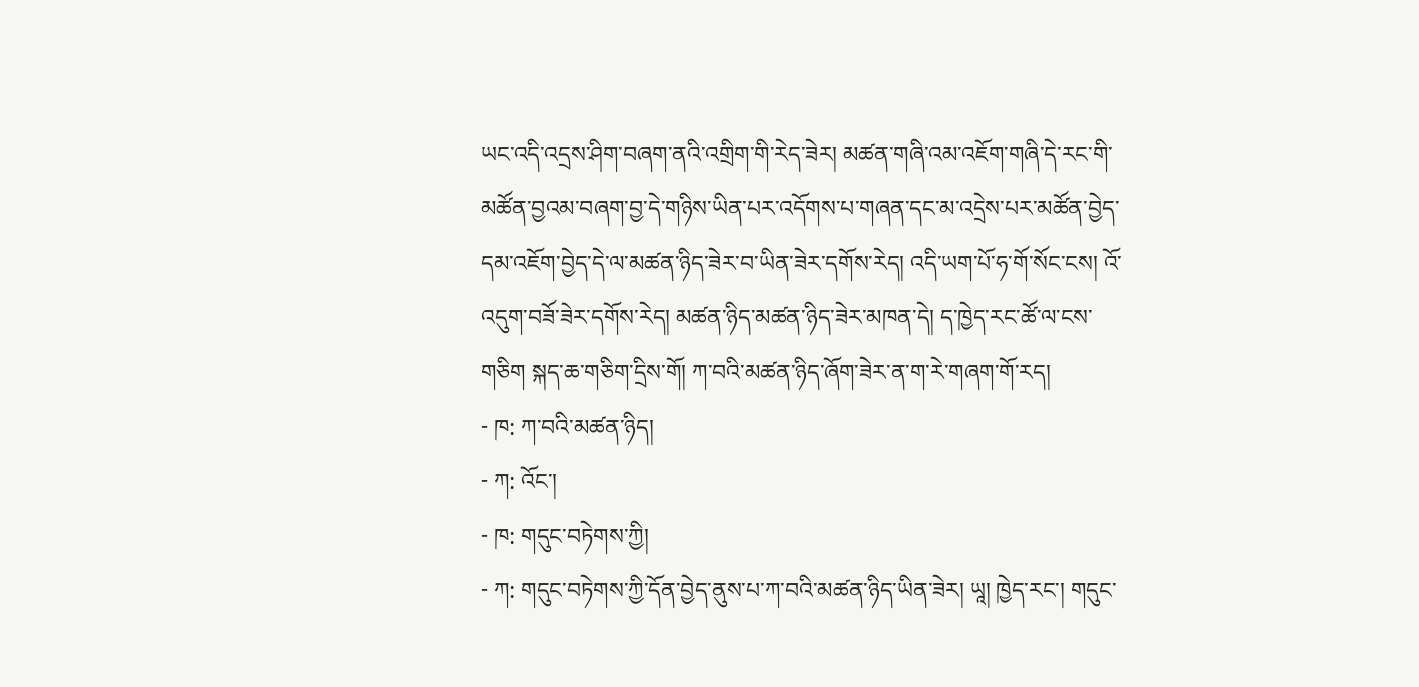ཡང་འདི་འདྲས་ཤིག་བཞག་ནའི་འགྲིག་གི་རེད་ཟེར། མཚན་གཞི་འམ་འཇོག་གཞི་དེ་རང་གི་མཚོན་བྱའམ་བཞག་བྱ་དེ་གཉིས་ཡིན་པར་འདོགས་པ་གཞན་དང་མ་འདྲེས་པར་མཚོན་བྱེད་དམ་འཇོག་བྱེད་དེ་ལ་མཚན་ཉིད་ཟེར་བ་ཡིན་ཟེར་དགོས་རེད། འདི་ཡག་པོ་ཧ་གོ་སོང་ངས། འོ་འདུག་བཟོ་ཟེར་དགོས་རེད། མཚན་ཉིད་མཚན་ཉིད་ཟེར་མཁན་དེ། ད་ཁྱེད་རང་ཚོ་ལ་ངས་གཅིག སྐད་ཆ་གཅིག་དྲིས་གོ། ཀ་བའི་མཚན་ཉིད་ཞོག་ཟེར་ན་ག་རེ་གཞག་གོ་རད།
- ཁ: ཀ་བའི་མཚན་ཉིད།
- ཀ: འོང་།
- ཁ: གདུང་བཏེགས་ཀྱི།
- ཀ: གདུང་བཏེགས་ཀྱི་དོན་བྱེད་ནུས་པ་ཀ་བའི་མཚན་ཉིད་ཡིན་ཟེར། ཡཱ། ཁྱེད་རང་། གདུང་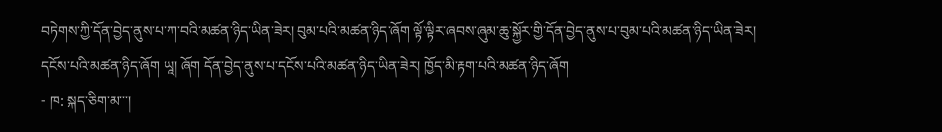བཏེགས་ཀྱི་དོན་བྱེད་ནུས་པ་ཀ་བའི་མཚན་ཉིད་ཡིན་ཟེར། བུམ་པའི་མཚན་ཉིད་ཞོག ལྟོ་ལྟིར་ཞབས་ཞུམ་ཆུ་སྐྱོར་གྱི་དོན་བྱེད་ནུས་པ་བུམ་པའི་མཚན་ཉིད་ཡིན་ཟེར། དངོས་པའི་མཚན་ཉིད་ཞོག ཡཱ། ཞོག དོན་བྱེད་ནུས་པ་དངོས་པའི་མཚན་ཉིད་ཡིན་ཟེར། ཁྱོད་མི་རྟག་པའི་མཚན་ཉིད་ཞོག
- ཁ: སྐད་ཅིག་མ་་་།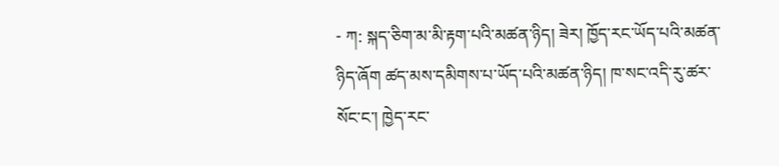- ཀ: སྐད་ཅིག་མ་མི་རྟག་པའི་མཚན་ཉིད། ཟེར། ཁྱོད་རང་ཡོད་པའི་མཚན་ཉིད་ཞོག ཚད་མས་དམིགས་པ་ཡོད་པའི་མཚན་ཉིད། ཁ་སང་འདི་རུ་ཚར་སོང་ང་། ཁྱེད་རང་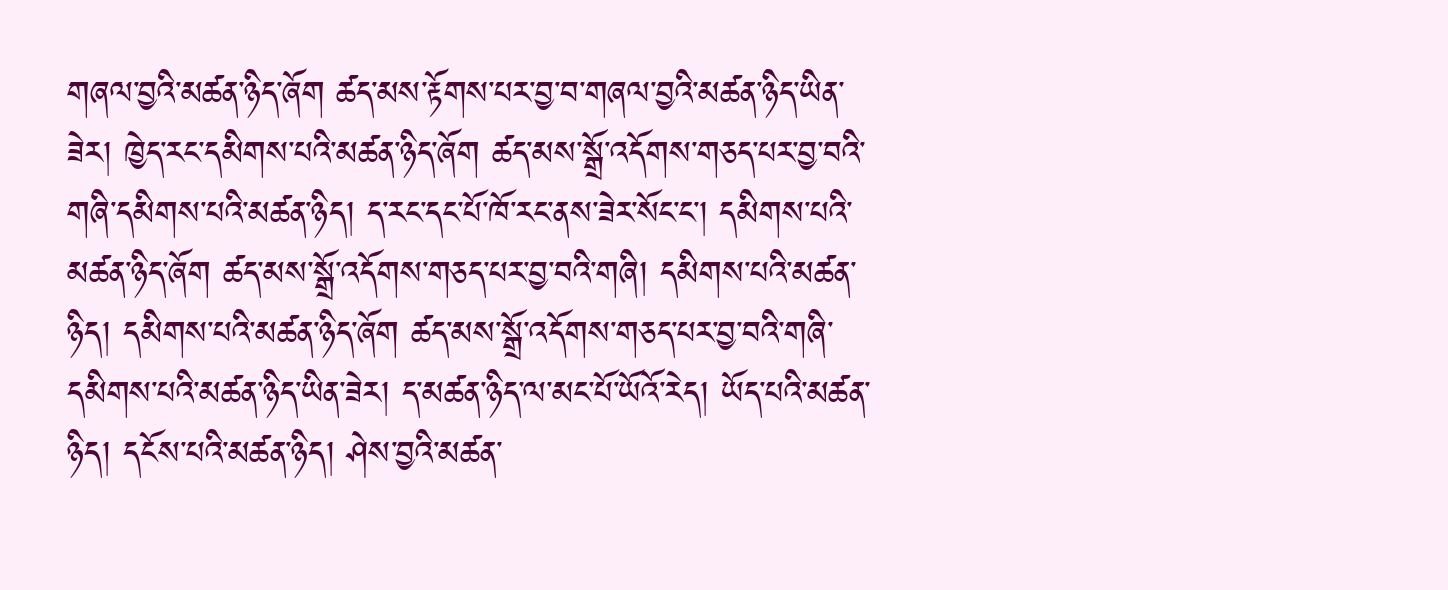གཞལ་བྱའི་མཚན་ཉིད་ཞོག ཚད་མས་རྟོགས་པར་བྱ་བ་གཞལ་བྱའི་མཚན་ཉིད་ཡིན་ཟེར། ཁྱེད་རང་དམིགས་པའི་མཚན་ཉིད་ཞོག ཚད་མས་སྒྲོ་འདོགས་གཅད་པར་བྱ་བའི་གཞི་དམིགས་པའི་མཚན་ཉིད། ད་རང་དང་པོ་ཁོ་རང་ནས་ཟེར་སོང་ང་། དམིགས་པའི་མཚན་ཉིད་ཞོག ཚད་མས་སྒྲོ་འདོགས་གཅད་པར་བྱ་བའི་གཞི། དམིགས་པའི་མཚན་ཉིད། དམིགས་པའི་མཚན་ཉིད་ཞོག ཚད་མས་སྒྲོ་འདོགས་གཅད་པར་བྱ་བའི་གཞི་དམིགས་པའི་མཚན་ཉིད་ཡིན་ཟེར། ད་མཚན་ཉིད་ལ་མང་པོ་ཡོའོ་རེད། ཡོད་པའི་མཚན་ཉིད། དངོས་པའི་མཚན་ཉིད། ཤེས་བྱའི་མཚན་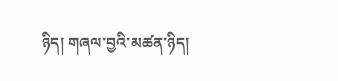ཉིད། གཞལ་བྱའི་མཚན་ཉིད།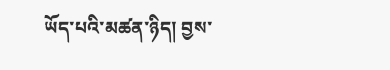ཡོད་པའི་མཚན་ཉིད། བྱས་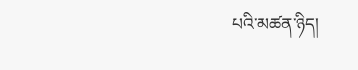པའི་མཚན་ཉིད།